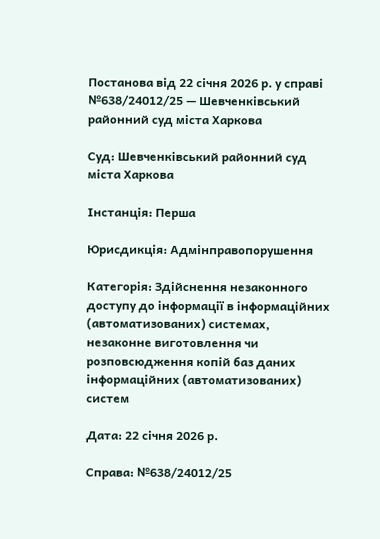Постанова від 22 січня 2026 р. у справі №638/24012/25 — Шевченківський районний суд міста Харкова

Суд: Шевченківський районний суд міста Харкова

Інстанція: Перша

Юрисдикція: Адмінправопорушення

Категорія: Здійснення незаконного доступу до інформації в інформаційних (автоматизованих) системах, незаконне виготовлення чи розповсюдження копій баз даних інформаційних (автоматизованих) систем

Дата: 22 січня 2026 р.

Справа: №638/24012/25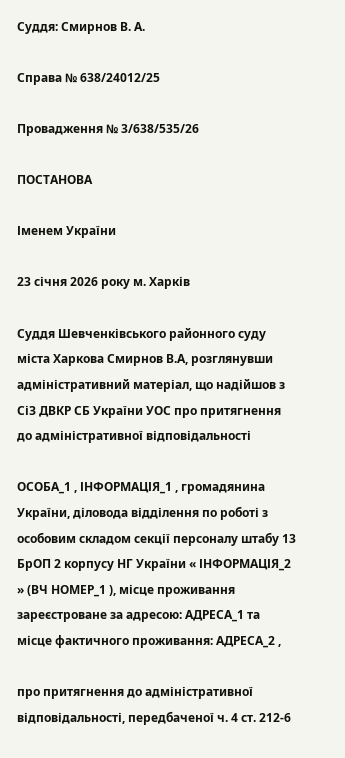Суддя: Смирнов В. А.

Справа № 638/24012/25

Провадження № 3/638/535/26

ПОСТАНОВА

Іменем України

23 січня 2026 року м. Харків

Суддя Шевченківського районного суду міста Харкова Смирнов В.А, розглянувши адміністративний матеріал, що надійшов з СіЗ ДВКР СБ України УОС про притягнення до адміністративної відповідальності

ОСОБА_1 , ІНФОРМАЦІЯ_1 , громадянина України, діловода відділення по роботі з особовим складом секції персоналу штабу 13 БрОП 2 корпусу НГ України « ІНФОРМАЦІЯ_2 » (ВЧ НОМЕР_1 ), місце проживання зареєстроване за адресою: АДРЕСА_1 та місце фактичного проживання: АДРЕСА_2 ,

про притягнення до адміністративної відповідальності, передбаченої ч. 4 ст. 212-6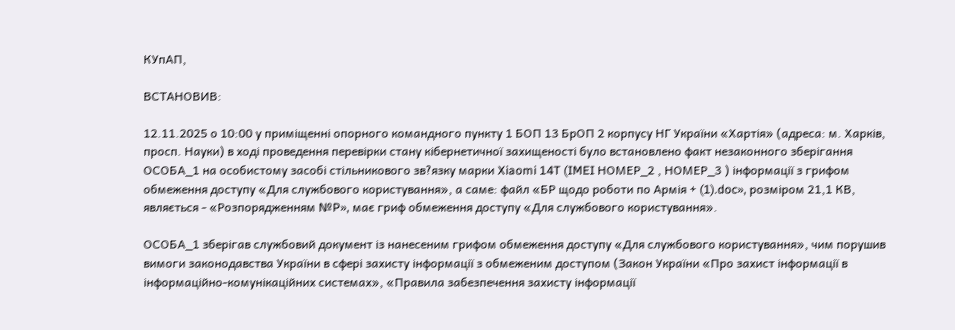КУпАП,

ВСТАНОВИВ:

12.11.2025 о 10:00 у приміщенні опорного командного пункту 1 БОП 13 БрОП 2 корпусу НГ України «Хартія» (адреса: м. Харків, просп. Науки) в ході проведення перевірки стану кібернетичної захищеності було встановлено факт незаконного зберігання ОСОБА_1 на особистому засобі стільникового зв?язку марки Xiaomi 14T (IMEI НОМЕР_2 , НОМЕР_3 ) інформації з грифом обмеження доступу «Для службового користування», а саме: файл «БР щодо роботи по Армія + (1).doc», розміром 21,1 КВ, являється - «Розпорядженням №P», має гриф обмеження доступу «Для службового користування».

ОСОБА_1 зберігав службовий документ із нанесеним грифом обмеження доступу «Для службового користування», чим порушив вимоги законодавства України в сфері захисту інформації з обмеженим доступом (Закон України «Про захист інформації в інформаційно-комунікаційних системах», «Правила забезпечення захисту інформації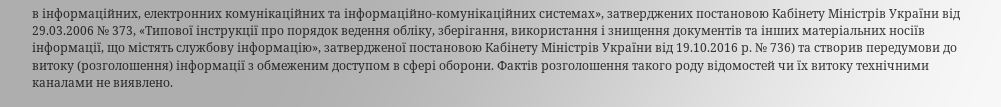в інформаційних, електронних комунікаційних та інформаційно-комунікаційних системах», затверджених постановою Кабінету Міністрів України від 29.03.2006 № 373, «Типової інструкції про порядок ведення обліку, зберігання, використання і знищення документів та інших матеріальних носіїв інформації, що містять службову інформацію», затвердженої постановою Кабінету Міністрів України від 19.10.2016 р. № 736) та створив передумови до витоку (розголошення) інформації з обмеженим доступом в сфері оборони. Фактів розголошення такого роду відомостей чи їх витоку технічними каналами не виявлено.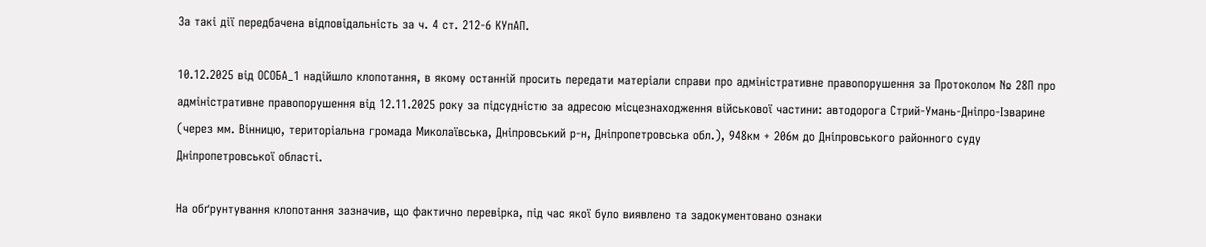За такі дії передбачена відповідальність за ч. 4 ст. 212-6 КУпАП.

10.12.2025 від ОСОБА_1 надійшло клопотання, в якому останній просить передати матеріали справи про адміністративне правопорушення за Протоколом № 28П про адміністративне правопорушення від 12.11.2025 року за підсудністю за адресою місцезнаходження військової частини: автодорога Стрий-Умань-Дніпро-Ізварине (через мм. Вінницю, територіальна громада Миколаївська, Дніпровський р-н, Дніпропетровська обл.), 948км + 206м до Дніпровського районного суду Дніпропетровської області.

На обґрунтування клопотання зазначив, що фактично перевірка, під час якої було виявлено та задокументовано ознаки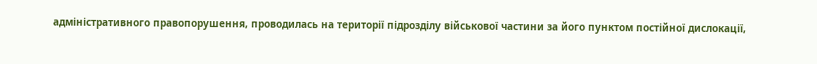адміністративного правопорушення, проводилась на території підрозділу військової частини за його пунктом постійної дислокації,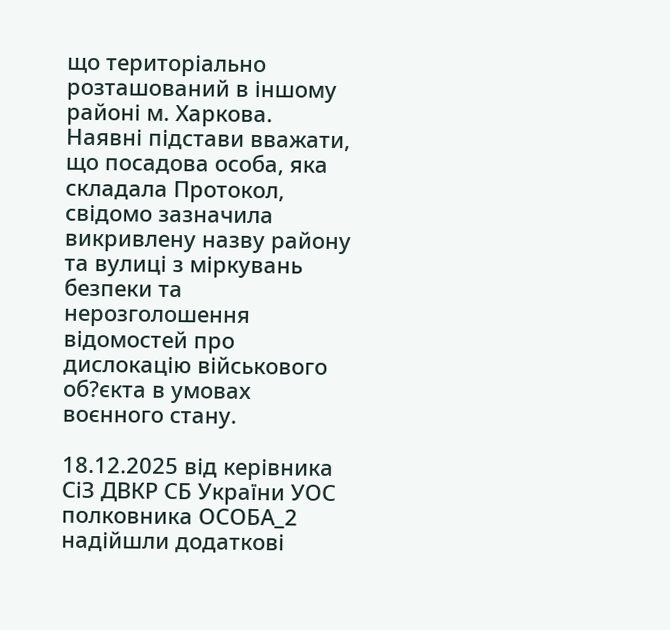що територіально розташований в іншому районі м. Харкова. Наявні підстави вважати, що посадова особа, яка складала Протокол, свідомо зазначила викривлену назву району та вулиці з міркувань безпеки та нерозголошення відомостей про дислокацію військового об?єкта в умовах воєнного стану.

18.12.2025 від керівника СіЗ ДВКР СБ України УОС полковника ОСОБА_2 надійшли додаткові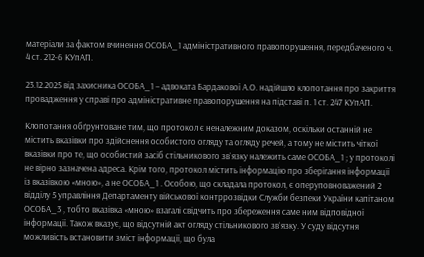матеріали за фактом вчинення ОСОБА_1 адміністративного правопорушення, передбаченого ч. 4 ст. 212-6 КУпАП.

23.12.2025 від захисника ОСОБА_1 – адвоката Бардакової А.О. надійшло клопотання про закриття провадження у справі про адміністративне правопорушення на підставі п. 1 ст. 247 КУпАП.

Клопотання обґрунтоване тим, що протокол є неналежним доказом, оскільки останній не містить вказівки про здійснення особистого огляду та огляду речей, а тому не містить чіткої вказівки про те, що особистий засіб стільникового зв`язку належить саме ОСОБА_1 ; у протоколі не вірно зазначена адреса. Крім того, протокол містить інформацію про зберігання інформації із вказівкою «мною», а не ОСОБА_1 . Особою, що складала протокол, є оперуповноважений 2 відділу 5 управління Департаменту військової контррозвідки Служби безпеки України капітаном ОСОБА_3 , тобто вказівка «мною» взагалі свідчить про збереження саме ним відповідної інформації. Також вказує, що відсутній акт огляду стільникового зв`язку. У суду відсутня можливість встановити зміст інформації, що була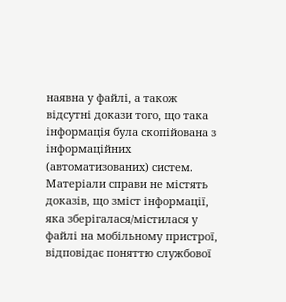наявна у файлі, а також відсутні докази того, що така інформація була скопійована з інформаційних (автоматизованих) систем. Матеріали справи не містять доказів, що зміст інформації, яка зберігалася/містилася у файлі на мобільному пристрої, відповідає поняттю службової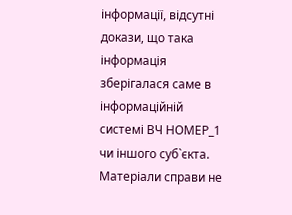інформації, відсутні докази, що така інформація зберігалася саме в інформаційній системі ВЧ НОМЕР_1 чи іншого суб`єкта. Матеріали справи не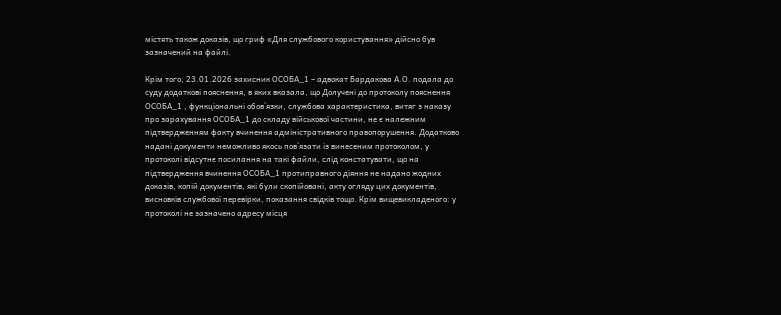містять також доказів, що гриф «Для службового користування» дійсно був зазначений на файлі.

Крім того, 23.01.2026 захисник ОСОБА_1 – адвокат Бардакова А.О. подала до суду додаткові пояснення, в яких вказала, що Долучені до протоколу пояснення ОСОБА_1 , функціональні обов`язки, службова характеристика, витяг з наказу про зарахування ОСОБА_1 до складу військової частини, не є належним підтвердженням факту вчинення адміністративного правопорушення. Додатково надані документи неможливо якось пов`язати із винесеним протоколом, у протоколі відсутнє посилання на такі файли, слід констатувати, що на підтвердження вчинення ОСОБА_1 протиправного діяння не надано жодних доказів, копій документів, які були скопійовані, акту огляду цих документів, висновків службової перевірки, показання свідків тощо. Крім вищевикладеного: у протоколі не зазначено адресу місця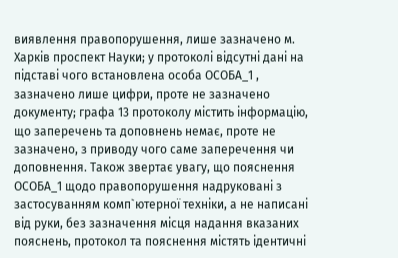виявлення правопорушення, лише зазначено м. Харків проспект Науки; у протоколі відсутні дані на підставі чого встановлена особа ОСОБА_1 , зазначено лише цифри, проте не зазначено документу; графа 13 протоколу містить інформацію, що заперечень та доповнень немає, проте не зазначено, з приводу чого саме заперечення чи доповнення. Також звертає увагу, що пояснення ОСОБА_1 щодо правопорушення надруковані з застосуванням комп`ютерної техніки, а не написані від руки, без зазначення місця надання вказаних пояснень, протокол та пояснення містять ідентичні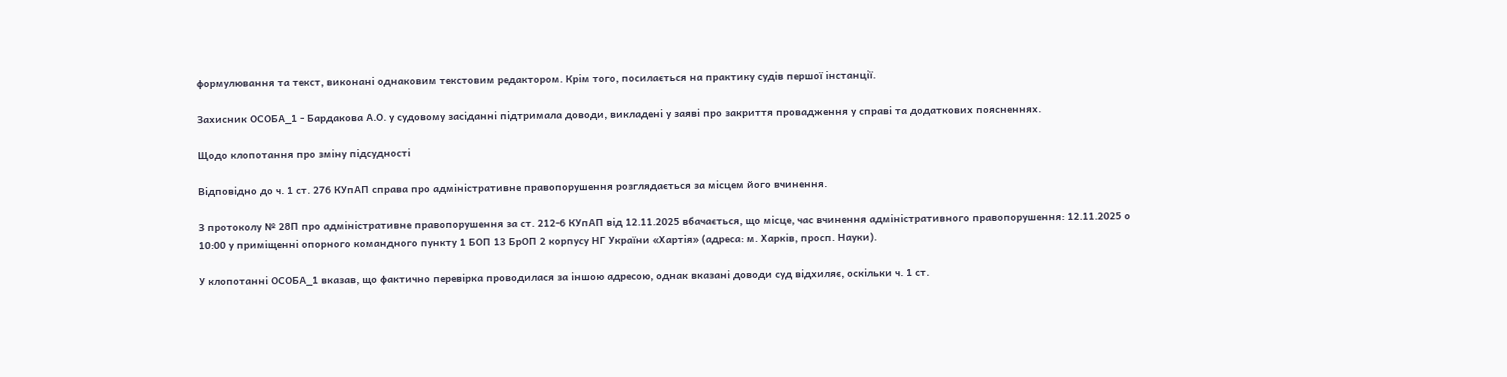формулювання та текст, виконані однаковим текстовим редактором. Крім того, посилається на практику судів першої інстанції.

Захисник ОСОБА_1 - Бардакова А.О. у судовому засіданні підтримала доводи, викладені у заяві про закриття провадження у справі та додаткових поясненнях.

Щодо клопотання про зміну підсудності

Відповідно до ч. 1 ст. 276 КУпАП справа про адміністративне правопорушення розглядається за місцем його вчинення.

З протоколу № 28П про адміністративне правопорушення за ст. 212-6 КУпАП від 12.11.2025 вбачається, що місце, час вчинення адміністративного правопорушення: 12.11.2025 о 10:00 у приміщенні опорного командного пункту 1 БОП 13 БрОП 2 корпусу НГ України «Хартія» (адреса: м. Харків, просп. Науки).

У клопотанні ОСОБА_1 вказав, що фактично перевірка проводилася за іншою адресою, однак вказані доводи суд відхиляє, оскільки ч. 1 ст.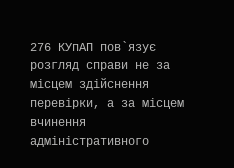276 КУпАП пов`язує розгляд справи не за місцем здійснення перевірки, а за місцем вчинення адміністративного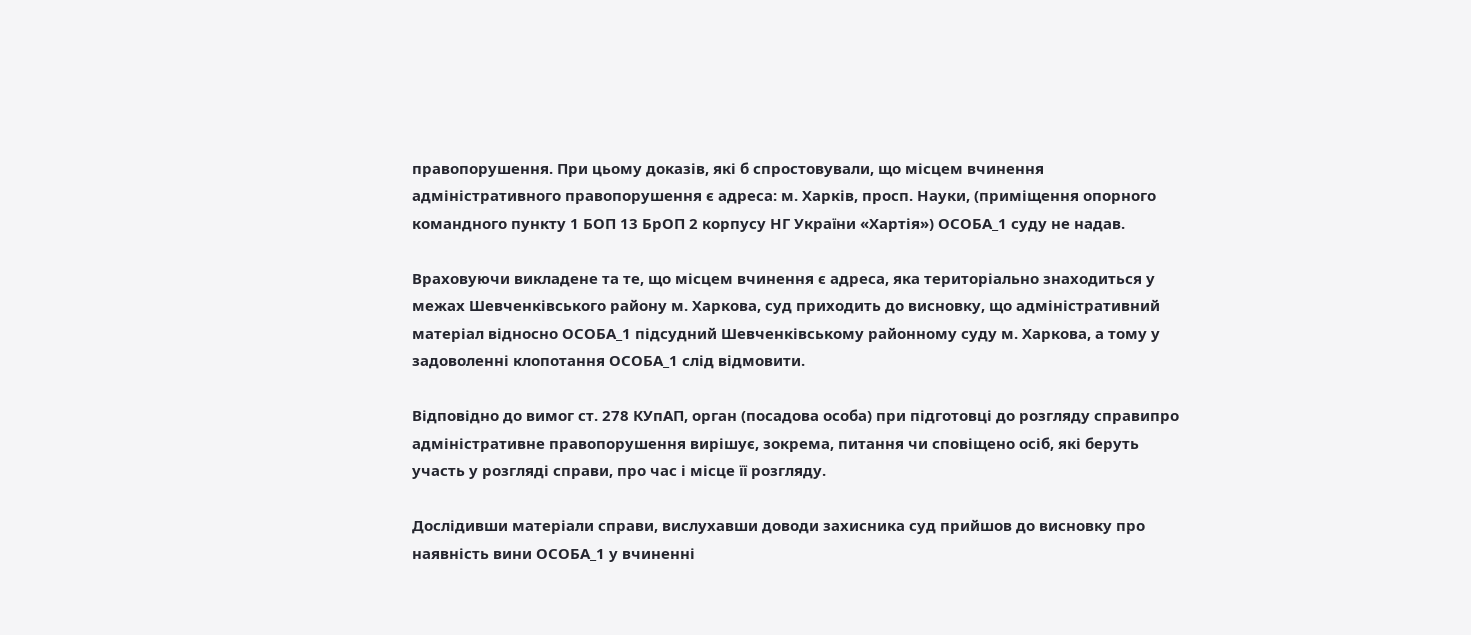правопорушення. При цьому доказів, які б спростовували, що місцем вчинення адміністративного правопорушення є адреса: м. Харків, просп. Науки, (приміщення опорного командного пункту 1 БОП 13 БрОП 2 корпусу НГ України «Хартія») ОСОБА_1 суду не надав.

Враховуючи викладене та те, що місцем вчинення є адреса, яка територіально знаходиться у межах Шевченківського району м. Харкова, суд приходить до висновку, що адміністративний матеріал відносно ОСОБА_1 підсудний Шевченківському районному суду м. Харкова, а тому у задоволенні клопотання ОСОБА_1 слід відмовити.

Відповідно до вимог ст. 278 КУпАП, орган (посадова особа) при підготовці до розгляду справипро адміністративне правопорушення вирішує, зокрема, питання чи сповіщено осіб, які беруть участь у розгляді справи, про час і місце її розгляду.

Дослідивши матеріали справи, вислухавши доводи захисника суд прийшов до висновку про наявність вини ОСОБА_1 у вчиненні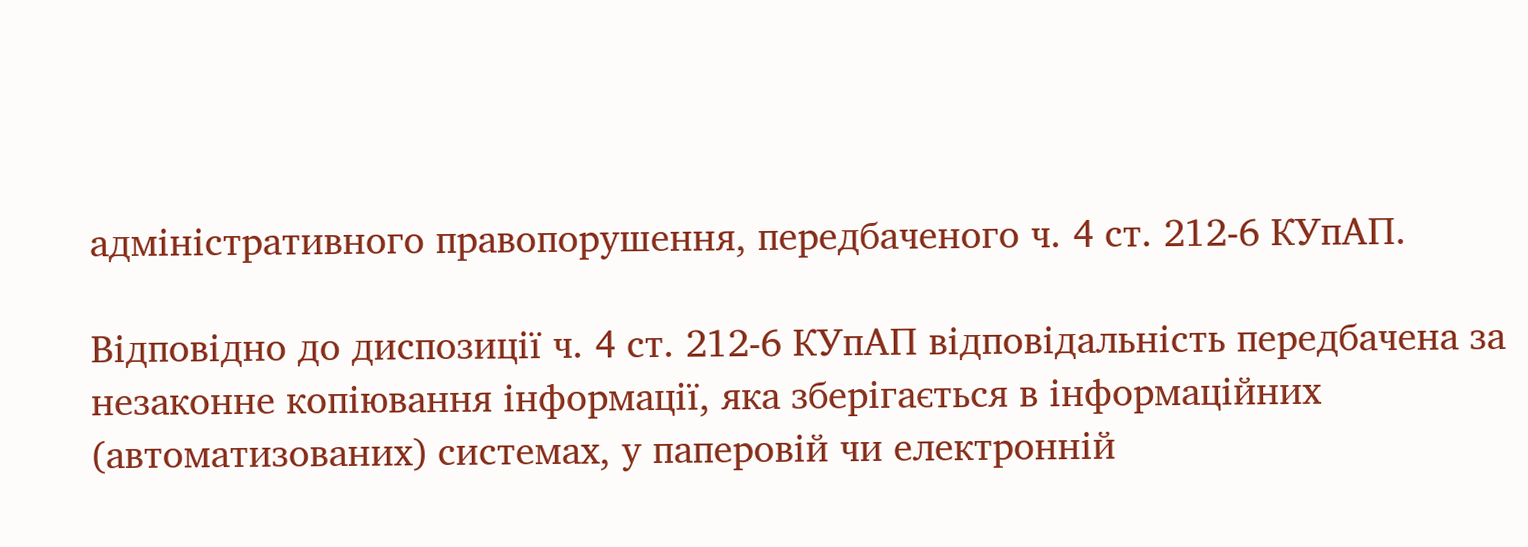адміністративного правопорушення, передбаченого ч. 4 ст. 212-6 КУпАП.

Відповідно до диспозиції ч. 4 ст. 212-6 КУпАП відповідальність передбачена за незаконне копіювання інформації, яка зберігається в інформаційних (автоматизованих) системах, у паперовій чи електронній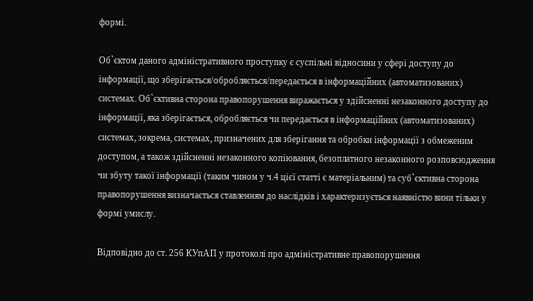формі.

Об`єктом даного адміністративного проступку є суспільні відносини у сфері доступу до інформації, що зберігається/обробляється/передається в інформаційних (автоматизованих) системах. Об`єктивна сторона правопорушення виражається у здійсненні незаконного доступу до інформації, яка зберігається, обробляється чи передається в інформаційних (автоматизованих) системах, зокрема, системах, призначених для зберігання та обробки інформації з обмеженим доступом, а також здійсненні незаконного копіювання, безоплатного незаконного розповсюдження чи збуту такої інформації (таким чином у ч.4 цієї статті є матеріальним) та суб`єктивна сторона правопорушення визначається ставленням до наслідків і характеризується наявністю вини тільки у формі умислу.

Відповідно до ст. 256 КУпАП у протоколі про адміністративне правопорушення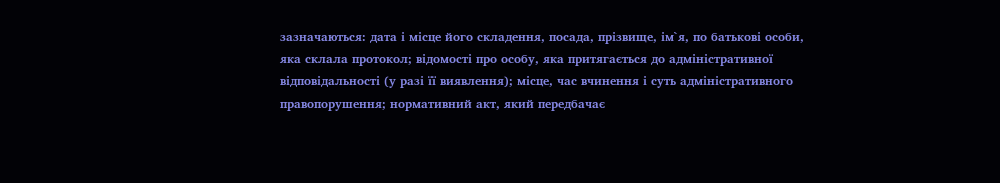зазначаються: дата і місце його складення, посада, прізвище, ім`я, по батькові особи, яка склала протокол; відомості про особу, яка притягається до адміністративної відповідальності (у разі її виявлення); місце, час вчинення і суть адміністративного правопорушення; нормативний акт, який передбачає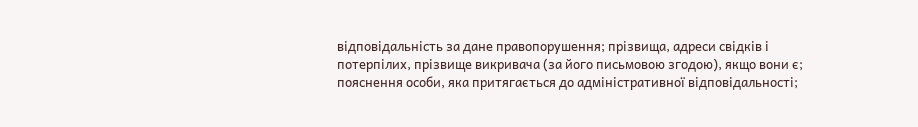відповідальність за дане правопорушення; прізвища, адреси свідків і потерпілих, прізвище викривача (за його письмовою згодою), якщо вони є; пояснення особи, яка притягається до адміністративної відповідальності;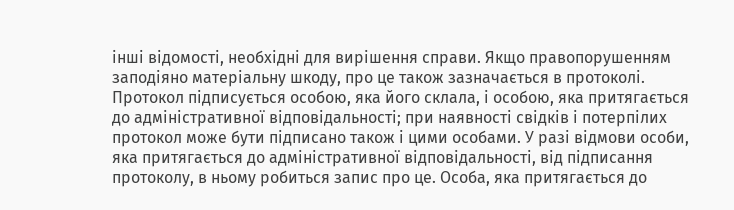інші відомості, необхідні для вирішення справи. Якщо правопорушенням заподіяно матеріальну шкоду, про це також зазначається в протоколі. Протокол підписується особою, яка його склала, і особою, яка притягається до адміністративної відповідальності; при наявності свідків і потерпілих протокол може бути підписано також і цими особами. У разі відмови особи, яка притягається до адміністративної відповідальності, від підписання протоколу, в ньому робиться запис про це. Особа, яка притягається до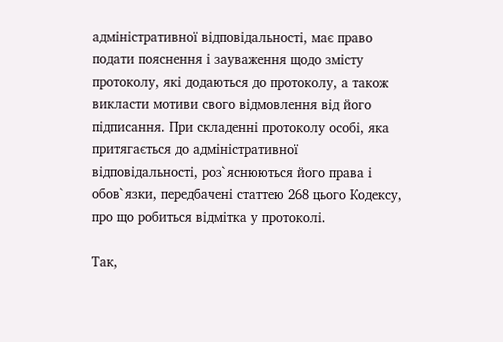адміністративної відповідальності, має право подати пояснення і зауваження щодо змісту протоколу, які додаються до протоколу, а також викласти мотиви свого відмовлення від його підписання. При складенні протоколу особі, яка притягається до адміністративної відповідальності, роз`яснюються його права і обов`язки, передбачені статтею 268 цього Кодексу, про що робиться відмітка у протоколі.

Так,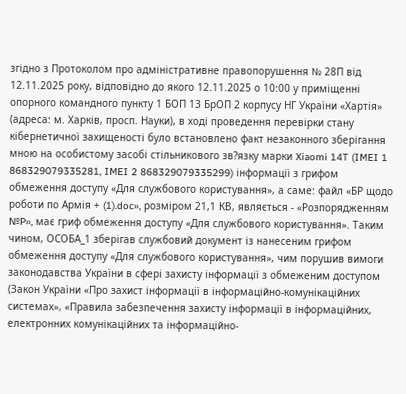згідно з Протоколом про адміністративне правопорушення № 28П від 12.11.2025 року, відповідно до якого 12.11.2025 о 10:00 у приміщенні опорного командного пункту 1 БОП 13 БрОП 2 корпусу НГ України «Хартія» (адреса: м. Харків, просп. Науки), в ході проведення перевірки стану кібернетичної захищеності було встановлено факт незаконного зберігання мною на особистому засобі стільникового зв?язку марки Xiaomi 14T (IMEI 1 868329079335281, IMEI 2 868329079335299) інформації з грифом обмеження доступу «Для службового користування», а саме: файл «БР щодо роботи по Армія + (1).doc», розміром 21,1 КВ, являється - «Розпорядженням №P», має гриф обмеження доступу «Для службового користування». Таким чином, ОСОБА_1 зберігав службовий документ із нанесеним грифом обмеження доступу «Для службового користування», чим порушив вимоги законодавства України в сфері захисту інформації з обмеженим доступом (Закон України «Про захист інформації в інформаційно-комунікаційних системах», «Правила забезпечення захисту інформації в інформаційних, електронних комунікаційних та інформаційно-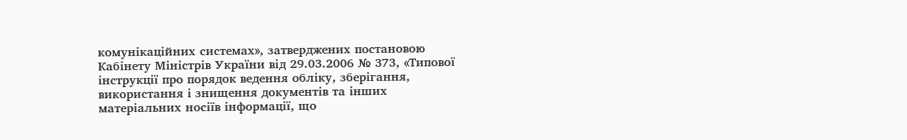комунікаційних системах», затверджених постановою Кабінету Міністрів України від 29.03.2006 № 373, «Типової інструкції про порядок ведення обліку, зберігання, використання і знищення документів та інших матеріальних носіїв інформації, що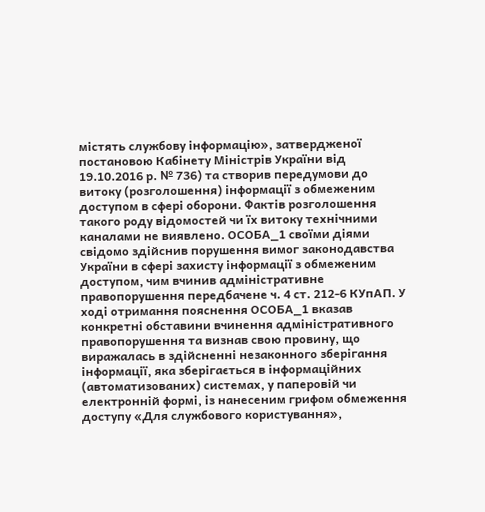містять службову інформацію», затвердженої постановою Кабінету Міністрів України від 19.10.2016 р. № 736) та створив передумови до витоку (розголошення) інформації з обмеженим доступом в сфері оборони. Фактів розголошення такого роду відомостей чи їх витоку технічними каналами не виявлено. ОСОБА_1 своїми діями свідомо здійснив порушення вимог законодавства України в сфері захисту інформації з обмеженим доступом, чим вчинив адміністративне правопорушення передбачене ч. 4 ст. 212-6 КУпАП. У ході отримання пояснення ОСОБА_1 вказав конкретні обставини вчинення адміністративного правопорушення та визнав свою провину, що виражалась в здійсненні незаконного зберігання інформації, яка зберігається в інформаційних (автоматизованих) системах, у паперовій чи електронній формі, із нанесеним грифом обмеження доступу «Для службового користування»,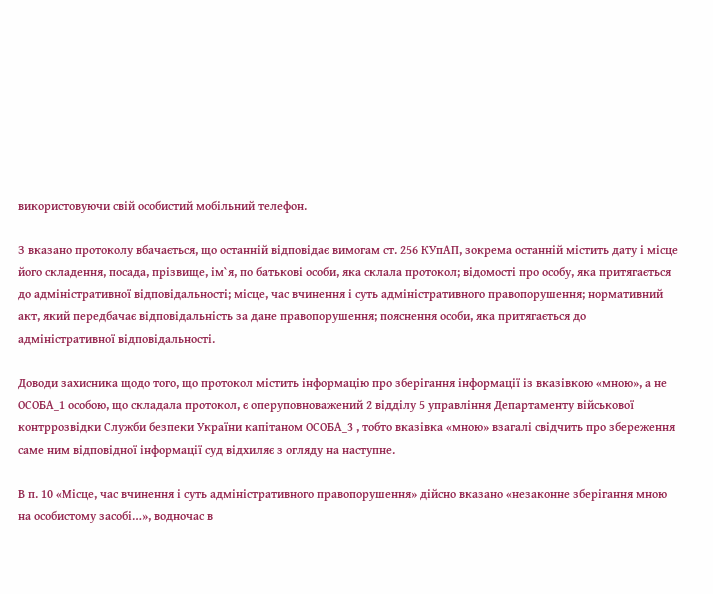використовуючи свій особистий мобільний телефон.

З вказано протоколу вбачається, що останній відповідає вимогам ст. 256 КУпАП, зокрема останній містить дату і місце його складення, посада, прізвище, ім`я, по батькові особи, яка склала протокол; відомості про особу, яка притягається до адміністративної відповідальності; місце, час вчинення і суть адміністративного правопорушення; нормативний акт, який передбачає відповідальність за дане правопорушення; пояснення особи, яка притягається до адміністративної відповідальності.

Доводи захисника щодо того, що протокол містить інформацію про зберігання інформації із вказівкою «мною», а не ОСОБА_1 особою, що складала протокол, є оперуповноважений 2 відділу 5 управління Департаменту військової контррозвідки Служби безпеки України капітаном ОСОБА_3 , тобто вказівка «мною» взагалі свідчить про збереження саме ним відповідної інформації суд відхиляє з огляду на наступне.

В п. 10 «Місце, час вчинення і суть адміністративного правопорушення» дійсно вказано «незаконне зберігання мною на особистому засобі…», водночас в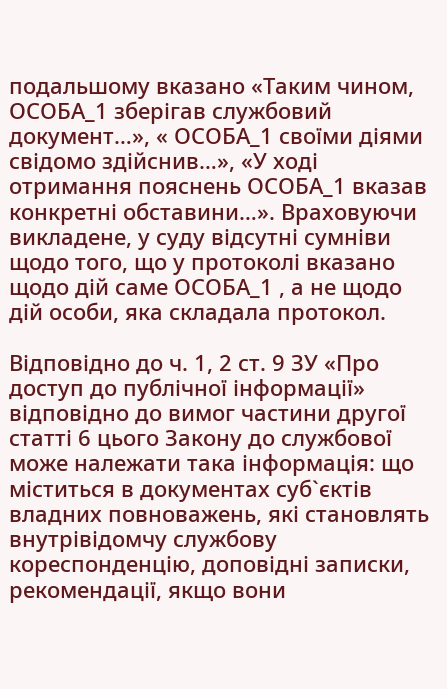подальшому вказано «Таким чином, ОСОБА_1 зберігав службовий документ…», « ОСОБА_1 своїми діями свідомо здійснив…», «У ході отримання пояснень ОСОБА_1 вказав конкретні обставини…». Враховуючи викладене, у суду відсутні сумніви щодо того, що у протоколі вказано щодо дій саме ОСОБА_1 , а не щодо дій особи, яка складала протокол.

Відповідно до ч. 1, 2 ст. 9 ЗУ «Про доступ до публічної інформації» відповідно до вимог частини другої статті 6 цього Закону до службової може належати така інформація: що міститься в документах суб`єктів владних повноважень, які становлять внутрівідомчу службову кореспонденцію, доповідні записки, рекомендації, якщо вони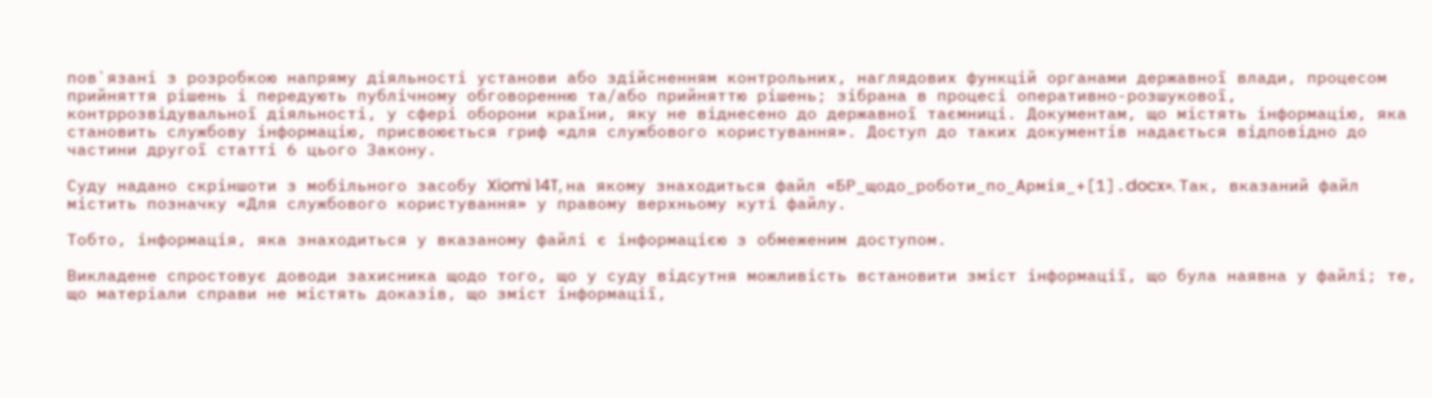пов`язані з розробкою напряму діяльності установи або здійсненням контрольних, наглядових функцій органами державної влади, процесом прийняття рішень і передують публічному обговоренню та/або прийняттю рішень; зібрана в процесі оперативно-розшукової, контррозвідувальної діяльності, у сфері оборони країни, яку не віднесено до державної таємниці. Документам, що містять інформацію, яка становить службову інформацію, присвоюється гриф «для службового користування». Доступ до таких документів надається відповідно до частини другої статті 6 цього Закону.

Суду надано скріншоти з мобільного засобу Xiomi 14T, на якому знаходиться файл «БР_щодо_роботи_по_Армія_+[1].docx». Так, вказаний файл містить позначку «Для службового користування» у правому верхньому куті файлу.

Тобто, інформація, яка знаходиться у вказаному файлі є інформацією з обмеженим доступом.

Викладене спростовує доводи захисника щодо того, що у суду відсутня можливість встановити зміст інформації, що була наявна у файлі; те, що матеріали справи не містять доказів, що зміст інформації,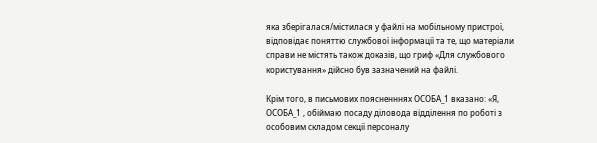яка зберігалася/містилася у файлі на мобільному пристрої, відповідає поняттю службової інформації та те, що матеріали справи не містять також доказів, що гриф «Для службового користування» дійсно був зазначений на файлі.

Крім того, в письмових поясненннях ОСОБА_1 вказано: «Я, ОСОБА_1 , обіймаю посаду діловода відділення по роботі з особовим складом секції персоналу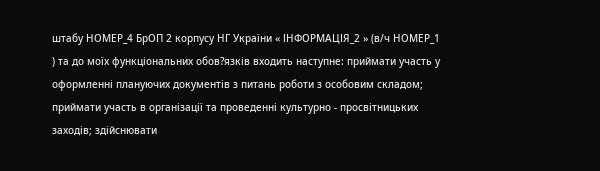штабу НОМЕР_4 БрОП 2 корпусу НГ України « ІНФОРМАЦІЯ_2 » (в/ч НОМЕР_1 ) та до моїх функціональних обов?язків входить наступне: приймати участь у оформленні плануючих документів з питань роботи з особовим складом; приймати участь в організації та проведенні культурно - просвітницьких заходів; здійснювати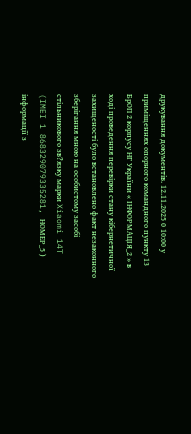друкування документів. 12.11.2025 0 10:00 у приміщеннях опорного командного пункту 13 БрОП 2 корпусу НГ України « ІНФОРМАЦІЯ_2 » в ході проведення перевірки стану кібернетичної захищеності було встановлено факт незаконного зберігання мною на особистому засобі стільникового зв?язку марки Xiaomi 14T (IMEI 1 868329079335281, НОМЕР_5 ) інформації з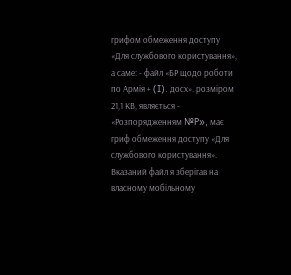грифом обмеження доступу «Для службового користування», а саме: - файл «БР щодо роботи по Армія + (I). досх». розміром 21,1 КВ, являється - «Розпорядженням №P», має гриф обмеження доступу «Для службового користування». Вказаний файл я зберігав на власному мобільному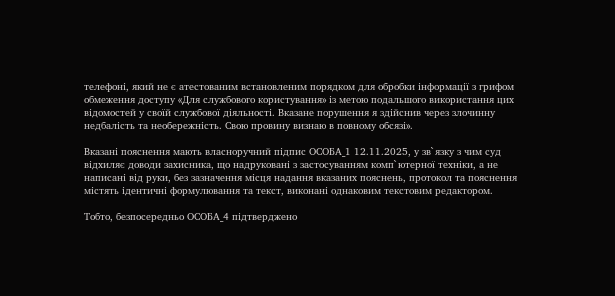телефоні, який не є атестованим встановленим порядком для обробки інформації з грифом обмеження доступу «Для службового користування» із метою подальшого використання цих відомостей у своїй службової діяльності. Вказане порушення я здійснив через злочинну недбалість та необережність. Свою провину визнаю в повному обсязі».

Вказані пояснення мають власноручний підпис ОСОБА_1 12.11.2025, у зв`язку з чим суд відхиляє доводи захисника, що надруковані з застосуванням комп`ютерної техніки, а не написані від руки, без зазначення місця надання вказаних пояснень, протокол та пояснення містять ідентичні формулювання та текст, виконані однаковим текстовим редактором.

Тобто, безпосередньо ОСОБА_4 підтверджено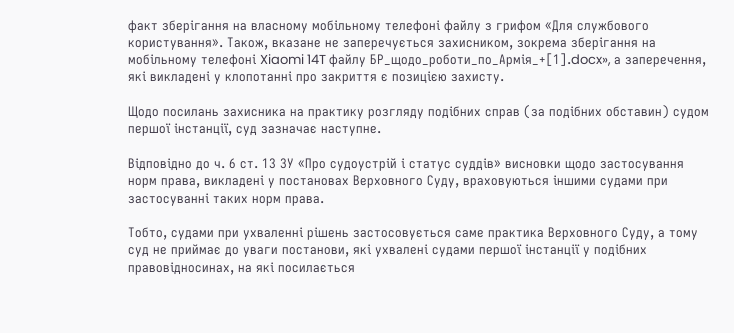факт зберігання на власному мобільному телефоні файлу з грифом «Для службового користування». Також, вказане не заперечується захисником, зокрема зберігання на мобільному телефоні Xiaomi 14T файлу БР_щодо_роботи_по_Армія_+[1].docx», а заперечення, які викладені у клопотанні про закриття є позицією захисту.

Щодо посилань захисника на практику розгляду подібних справ (за подібних обставин) судом першої інстанції, суд зазначає наступне.

Відповідно до ч. 6 ст. 13 ЗУ «Про судоустрій і статус суддів» висновки щодо застосування норм права, викладені у постановах Верховного Суду, враховуються іншими судами при застосуванні таких норм права.

Тобто, судами при ухваленні рішень застосовується саме практика Верховного Суду, а тому суд не приймає до уваги постанови, які ухвалені судами першої інстанції у подібних правовідносинах, на які посилається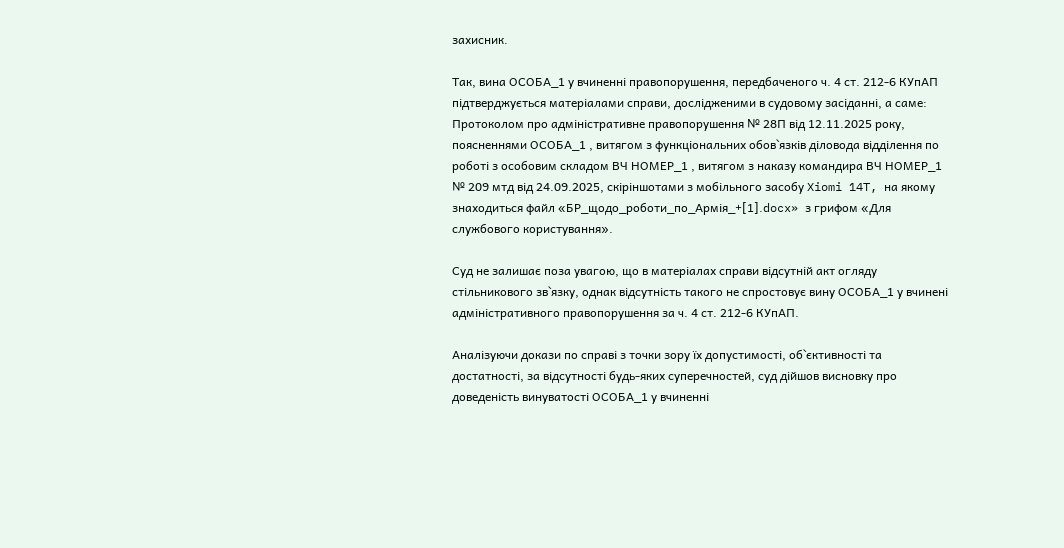захисник.

Так, вина ОСОБА_1 у вчиненні правопорушення, передбаченого ч. 4 ст. 212-6 КУпАП підтверджується матеріалами справи, дослідженими в судовому засіданні, а саме: Протоколом про адміністративне правопорушення № 28П від 12.11.2025 року, поясненнями ОСОБА_1 , витягом з функціональних обов`язків діловода відділення по роботі з особовим складом ВЧ НОМЕР_1 , витягом з наказу командира ВЧ НОМЕР_1 № 209 мтд від 24.09.2025, скіріншотами з мобільного засобу Xiomi 14T, на якому знаходиться файл «БР_щодо_роботи_по_Армія_+[1].docx» з грифом «Для службового користування».

Суд не залишає поза увагою, що в матеріалах справи відсутній акт огляду стільникового зв`язку, однак відсутність такого не спростовує вину ОСОБА_1 у вчинені адміністративного правопорушення за ч. 4 ст. 212-6 КУпАП.

Аналізуючи докази по справі з точки зору їх допустимості, об`єктивності та достатності, за відсутності будь-яких суперечностей, суд дійшов висновку про доведеність винуватості ОСОБА_1 у вчиненні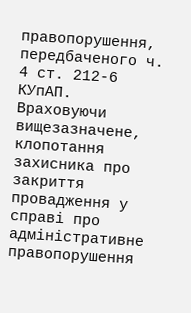правопорушення, передбаченого ч. 4 ст. 212-6 КУпАП. Враховуючи вищезазначене, клопотання захисника про закриття провадження у справі про адміністративне правопорушення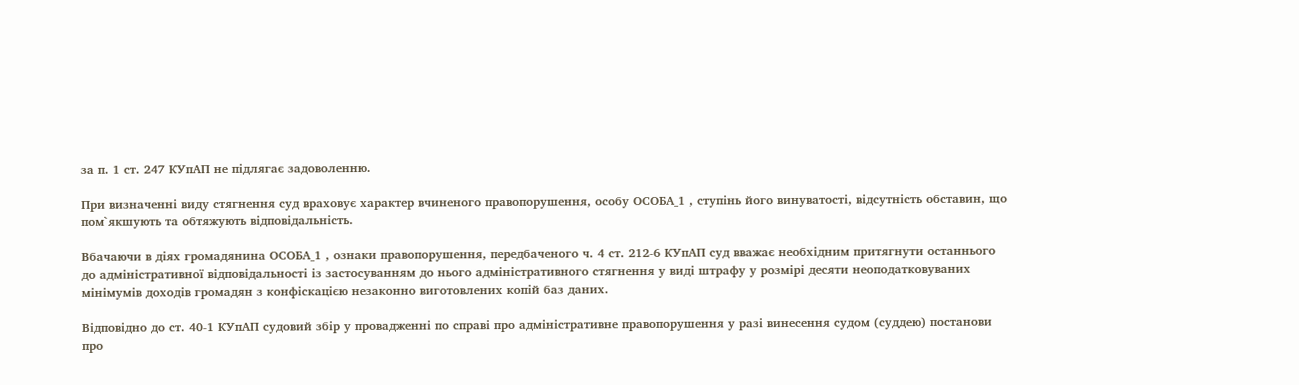за п. 1 ст. 247 КУпАП не підлягає задоволенню.

При визначенні виду стягнення суд враховує характер вчиненого правопорушення, особу ОСОБА_1 , ступінь його винуватості, відсутність обставин, що пом`якшують та обтяжують відповідальність.

Вбачаючи в діях громадянина ОСОБА_1 , ознаки правопорушення, передбаченого ч. 4 ст. 212-6 КУпАП суд вважає необхідним притягнути останнього до адміністративної відповідальності із застосуванням до нього адміністративного стягнення у виді штрафу у розмірі десяти неоподатковуваних мінімумів доходів громадян з конфіскацією незаконно виготовлених копій баз даних.

Відповідно до ст. 40-1 КУпАП судовий збір у провадженні по справі про адміністративне правопорушення у разі винесення судом (суддею) постанови про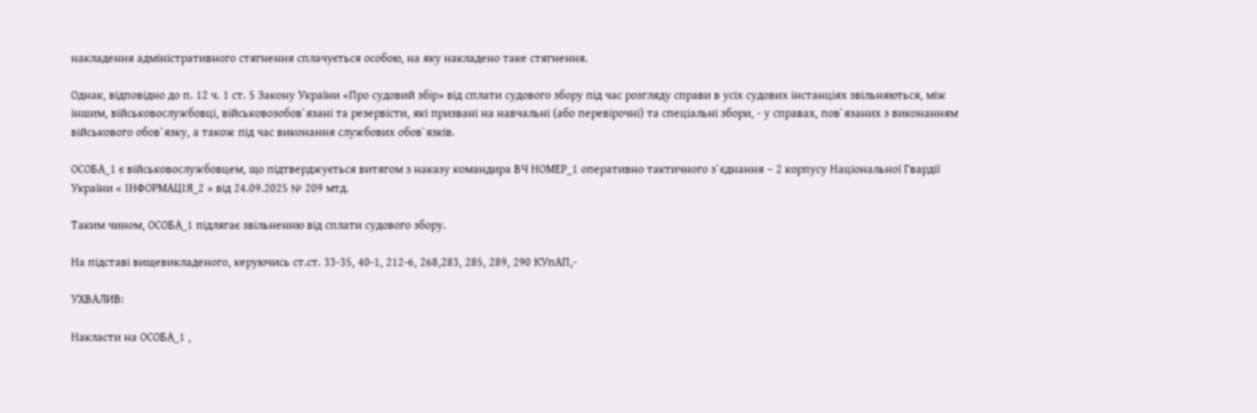накладення адміністративного стягнення сплачується особою, на яку накладено таке стягнення.

Однак, відповідно до п. 12 ч. 1 ст. 5 Закону України «Про судовий збір» від сплати судового збору під час розгляду справи в усіх судових інстанціях звільняються, між іншим, військовослужбовці, військовозобов`язані та резервісти, які призвані на навчальні (або перевірочні) та спеціальні збори, - у справах, пов`язаних з виконанням військового обов`язку, а також під час виконання службових обов`язків.

ОСОБА_1 є військовослужбовцем, що підтверджується витягом з наказу командира ВЧ НОМЕР_1 оперативно тактичного з`єднання – 2 корпусу Національної Гвардії України « ІНФОРМАЦІЯ_2 » від 24.09.2025 № 209 мтд.

Таким чином, ОСОБА_1 підлягає звільненню від сплати судового збору.

На підставі вищевикладеного, керуючись ст.ст. 33-35, 40-1, 212-6, 268,283, 285, 289, 290 КУпАП,-

УХВАЛИВ:

Накласти на ОСОБА_1 ,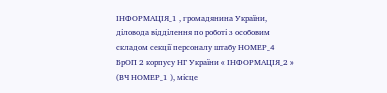ІНФОРМАЦІЯ_1 , громадянина України, діловода відділення по роботі з особовим складом секції персоналу штабу НОМЕР_4 БрОП 2 корпусу НГ України « ІНФОРМАЦІЯ_2 » (ВЧ НОМЕР_1 ), місце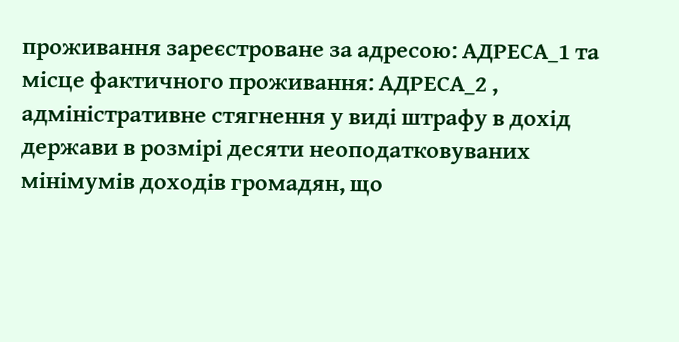проживання зареєстроване за адресою: АДРЕСА_1 та місце фактичного проживання: АДРЕСА_2 , адміністративне стягнення у виді штрафу в дохід держави в розмірі десяти неоподатковуваних мінімумів доходів громадян, що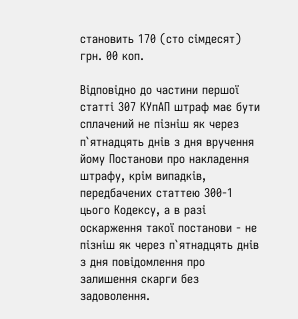становить 170 (сто сімдесят) грн. 00 коп.

Відповідно до частини першої статті 307 КУпАП штраф має бути сплачений не пізніш як через п`ятнадцять днів з дня вручення йому Постанови про накладення штрафу, крім випадків, передбачених статтею 300-1 цього Кодексу, а в разі оскарження такої постанови - не пізніш як через п`ятнадцять днів з дня повідомлення про залишення скарги без задоволення.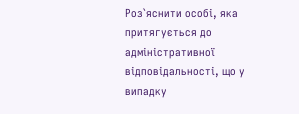Роз`яснити особі, яка притягується до адміністративної відповідальності, що у випадку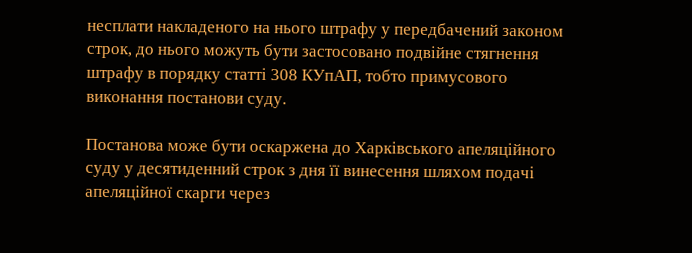несплати накладеного на нього штрафу у передбачений законом строк, до нього можуть бути застосовано подвійне стягнення штрафу в порядку статті 308 КУпАП, тобто примусового виконання постанови суду.

Постанова може бути оскаржена до Харківського апеляційного суду у десятиденний строк з дня її винесення шляхом подачі апеляційної скарги через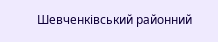Шевченківський районний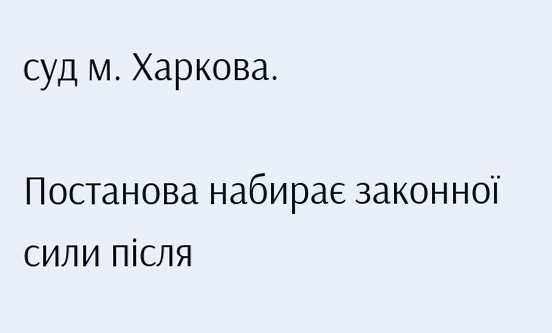суд м. Харкова.

Постанова набирає законної сили після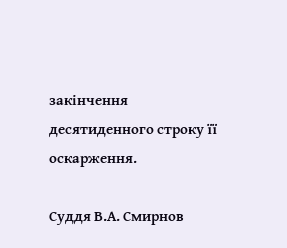закінчення десятиденного строку її оскарження.

Суддя В.А. Смирнов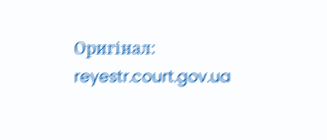Оригінал: reyestr.court.gov.ua